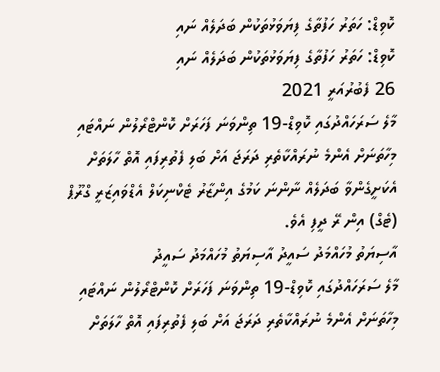ކޮވިޑް: ހަތަރު ހަފުތާގެ ފިޔަވަޅުތަކުން ބަދަލެއް ނައި
ކޮވިޑް: ހަތަރު ހަފުތާގެ ފިޔަވަޅުތަކުން ބަދަލެއް ނައި
26 ފެބުރުއަރީ 2021
މާލެ ސަރަހައްދުގައި ކޮވިޑް-19 ތިންވަނަ ފަހަރަށް ކޮންޓްރޯލުން ނައްޓައި މިހާތަނަށް އެންމެ ނުރައްކާތެރި ދަރަޖަ އަށް ބަލި ފެތުރިފައި އޮތް ހާލަތަށް އެކަށީގެންވާ ބަދަލެއް ނާންނަ ކަމުގެ އިންޒާރު ޓެކްނިކަލް އެޑްވައިޒަރީ ގްރޫޕް (ޓެގް) އިން ރޭ ދީފި އެވެ.
އާސިޔަތު މުހައްމަދު ސައީދު އާސިޔަތު މުހައްމަދު ސައީދު
މާލެ ސަރަހައްދުގައި ކޮވިޑް-19 ތިންވަނަ ފަހަރަށް ކޮންޓްރޯލުން ނައްޓައި މިހާތަނަށް އެންމެ ނުރައްކާތެރި ދަރަޖަ އަށް ބަލި ފެތުރިފައި އޮތް ހާލަތަށް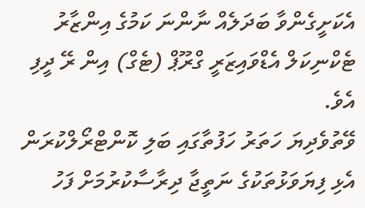އެކަށީގެންވާ ބަދަލެއް ނާންނަ ކަމުގެ އިންޒާރު ޓެކްނިކަލް އެޑްވައިޒަރީ ގްރޫޕް (ޓެގް) އިން ރޭ ދީފި އެވެ.
ވޭތުވެދިޔަ ހަތަރު ހަފުތާގައި ބަލި ކޮންޓްރޯލްކުރަން އެޅި ފިޔަވަޅުތަކުގެ ނަތީޖާ ދިރާސާކުރުމަށް ފަހު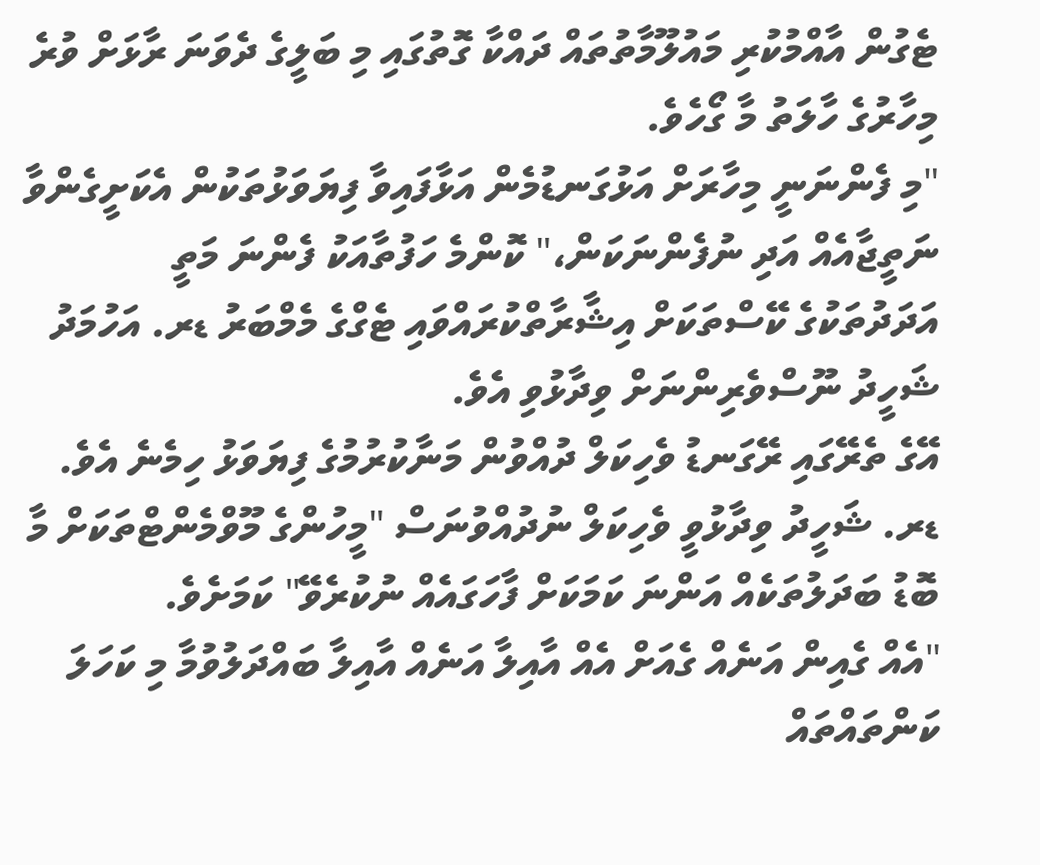ޓެގުން އާއްމުކުރި މައުލޫމާތުތައް ދައްކާ ގޮތުގައި މި ބަލީގެ ދެވަނަ ރާޅަށް ވުރެ މިހާރުގެ ހާލަތު މާ ގޯހެވެ.
"މި ފެންނަނީ މިހާރަށް އަޅުގަނޑުމެން އަޅާފައިވާ ފިޔަވަޅުތަކުން އެކަށީގެންވާ ނަތީޖާއެއް އަދި ނުފެންނަކަން،" ކޮންމެ ހަފުތާއަކު ފެންނަ މަތީ އަދަދުތަކުގެ ކޭސްތަކަށް އިޝާރާތްކުރައްވައި ޓެގްގެ މެމްބަރު ޑރ. އަހުމަދު ޝަހީދު ނޫސްވެރިންނަށް ވިދާޅުވި އެވެ.
އޭގެ ތެރޭގައި ރޭގަނޑު ވެހިކަލް ދުއްވުން މަނާކުރުމުގެ ފިޔަވަޅު ހިމެނެ އެވެ. ޑރ. ޝަހީދު ވިދާޅުވީ ވެހިކަލް ނުދުއްވުނަސް "މީހުންގެ މޫވްމެންޓްތަކަށް މާ ބޮޑު ބަދަލުތަކެއް އަންނަ ކަމަކަށް ފާހަގައެއް ނުކުރެވޭ" ކަމަށެވެ.
"އެއް ގެއިން އަނެއް ގެއަށް އެއް އާއިލާ އަނެއް އާއިލާ ބައްދަލުވުމާ މި ކަހަލަ ކަންތައްތައް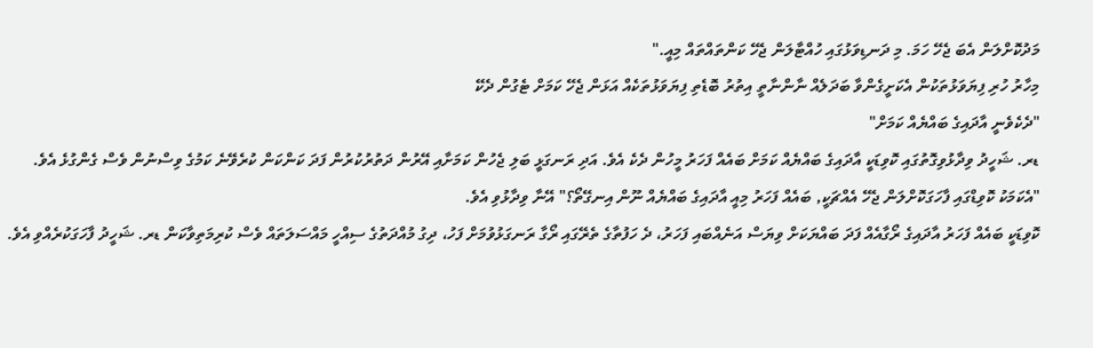މަދުކޮށްލަން އެބަ ޖެހޭ ހަމަ. މި ދަނޑިވަޅުގައި ހުއްޓާލަން ޖެހޭ ކަންތައްތައް މިއީ."
މިހާރު ހުރި ފިޔަވަޅުތަކުން އެކަށީގެންވާ ބަދަލެއް ނާންނާތީ އިތުރު ބޮޑެތި ފިޔަވަޅުތަކެއް އަޅަން ޖެހޭ ކަމަށް ޓެގުން ދެކޭ
"ދެކެވެނީ އާދައިގެ ބައްޔެއް ކަމަށް"
ޑރ. ޝަހީދު ވިދާޅުވިގޮތުގައި ކޮވިޑަކީ އާދައިގެ ބައްޔެއް ކަމަށް ބައެއް ފަހަރު މީހުން ދެކެ އެވެ. އަދި ރަނގަޅީ ބަލި ޖެހުން ކަމަށާއި އޭރުން ދަތުރުކުރުން ފަދަ ކަންކަން ކުރެވޭނެ ކަމުގެ ވިސްނުން ވެސް ގެންގުޅެ އެވެ.
"އެކަމަކު ކޮވިޑްގައި ފާހަގަކޮށްލަން ޖެހޭ އެއްޗަކީ, ބައެއް ފަހަރު މިއީ އާދައިގެ ބައްޔެއް ނޫން އިނގޭތޯ؟" އޭނާ ވިދާޅުވި އެވެ.
ކޮވިޑަކީ ބައެއް ފަހަރު އާދައިގެ ރޯގާއެއް ފަދަ ބައްޔަކަށް ވިޔަސް އަނެއްބައި ފަހަރު، ދެ ހަފުތާގެ ތެރޭގައި ރޯގާ ރަނގަޅުވުމަށް ފަހު، ދިގު މުއްދަތުގެ ސިއްހީ މައްސަލަތައް ވެސް ކުރިމަތިވާކަން ޑރ. ޝަހީދު ފާހަގަކުރެއްވި އެވެ.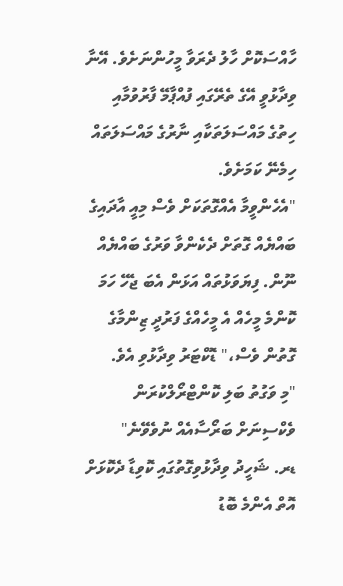ހާއްސަކޮށް ހާލު ދެރަވާ މީހުންނަށެވެ. އޭނާ ވިދާޅުވީ އޭގެ ތެރޭގައި ފުއްޕާމޭ ފާރުވުމާއި ހިތުގެ މައްސަލަތަކާއި ނާރުގެ މައްސަލަތައް ހިމެނޭ ކަމަށެވެ.
"އެހެންވީމާ އެއްގޮތަކަށް ވެސް މިއީ އާދައިގެ ބައްޔެއް ގޮތަށް ދެކެންވާ ވަރުގެ ބައްޔެއް ނޫން. ފިޔަވަޅުތައް އަޅަން އެބަ ޖެހޭ ހަމަ ކޮންމެ މީހެއް އެ މީހެއްގެ ފަރުދީ ޒިންމާގެ ގޮތުން ވެސް،" ޑޮކްޓަރު ވިދާޅުވި އެވެ.
"މި ވަގުތު ބަލި ކޮންޓްރޯލްކުރަން ވެކްސިނަށް ބަރޯސާއެއް ނުވެވޭނެ"
ޑރ. ޝަހީދު ވިދާޅުވިގޮތުގައި ކޮވިޑާ ދެކޮޅަށް އޮތް އެންމެ ބޮޑު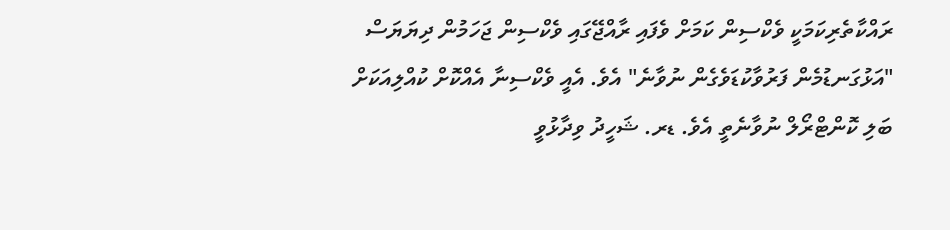ރައްކާތެރިކަމަކީ ވެކްސިން ކަމަށް ވެފައި ރާއްޖޭގައި ވެކްސިން ޖަހަމުން ދިޔަޔަސް "އަޅުގަނޑުމެން ފަރުވާކުޑަވެގެން ނުވާނެ" އެވެ. އެއީ ވެކްސިނާ އެއްކޮށް ކުއްލިއަކަށް ބަލި ކޮންޓްރޯލް ނުވާނެތީ އެވެ. ޑރ. ޝަހީދު ވިދާޅުވީ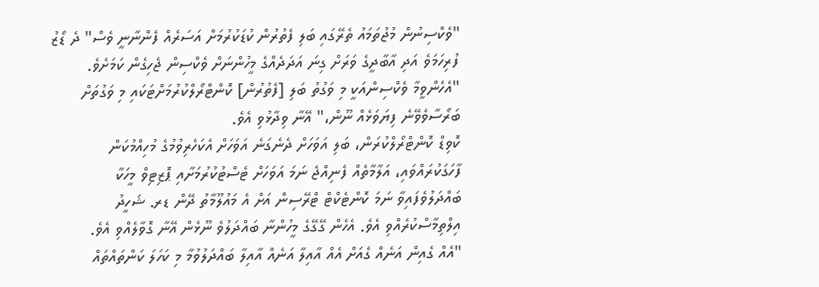"ވެކްސިނުން މުޖުތަމައު ތެރޭގައި ބަލި ފެތުރުން ކުޑަކުރުމަށް އަސަރެއް ފެންނާނީ ވެސް" ދެ ޑޯޒު ފުރިހަމަވެ އަދި އާބާދީގެ ވަރަށް ގިނަ އަދަދެއްގެ މީހުންނަށް ވެކްސިން ޖެހިގެން ކަމަށެވެ.
"އެހެންވީމާ ވެކްސިންއަކީ މި ވަގުތު ބަލި [ފެތުރުން] ކޮންޓްރޯލްކުރުމަށްޓަކައި މި ވަގުތަށް ބަރޯސާވެވޭނެ ފިޔަވަޅެއް ނޫން،" އޭނާ ވިދާޅުވި އެވެ.
ކޮވިޑް ކޮންޓްރޯލްކުރަން، ބަލި އަވަހަށް ދެނެގަނެ އަވަހަށް އެކަހެރިވުމުގެ މުހިއްމުކަން ފާހަގަކުރައްވައި، އަލާމާތެއް ފެނިއްޖެ ނަމަ އަވަހަށް ޓެސްޓުކުރުމަށާއި ޕޮޒިޓިވް މީހަކާ ބައްދަލުވެފައިވާ ނަމަ ކޮންޓެކްޓް ޓްރޭސިން އަށް އެ މައުލޫމާތު ދޭން ޑރ. ޝަހީދު އިލްތިމާސްކުރެއްވި އެވެ. އެހެން ގޭގޭގެ މީހުންނާ ބައްދަލުވެ ނޫޅެން އޭނާ ގޮވާލެއްވި އެވެ.
"އެއް ގެއިން އަނެއް ގެއަށް އެއް އާއިލާ އަނެއް އާއިލާ ބައްދަލުވުމާ މި ކަހަލަ ކަންތައްތައް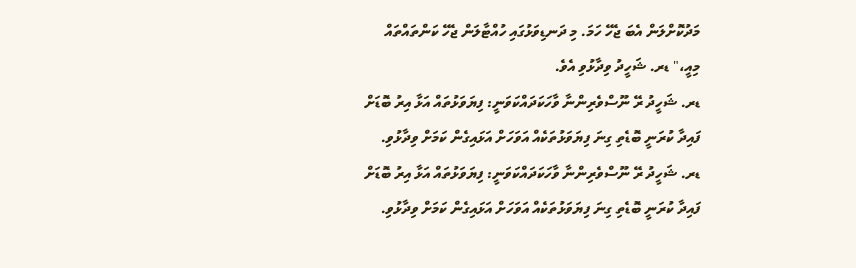މަދުކޮށްލަން އެބަ ޖެހޭ ހަމަ. މި ދަނޑިވަޅުގައި ހުއްޓާލަން ޖެހޭ ކަންތައްތައް މިއީ،" ޑރ. ޝަހީދު ވިދާޅުވި އެވެ.
ޑރ. ޝަހީދު ރޭ ނޫސްވެރިންނާ ވާހަކަދައްކަވަނީ: ފިޔަވަޅުތައް އަޅާ އިރު ބޮޑަށް ފައިދާ ކުރަނީ ބޮޑެތި ގިނަ ފިޔަވަޅުތަކެއް އަވަހަށް އަޅައިގެން ކަމަށް ވިދާޅުވި.
ޑރ. ޝަހީދު ރޭ ނޫސްވެރިންނާ ވާހަކަދައްކަވަނީ: ފިޔަވަޅުތައް އަޅާ އިރު ބޮޑަށް ފައިދާ ކުރަނީ ބޮޑެތި ގިނަ ފިޔަވަޅުތަކެއް އަވަހަށް އަޅައިގެން ކަމަށް ވިދާޅުވި.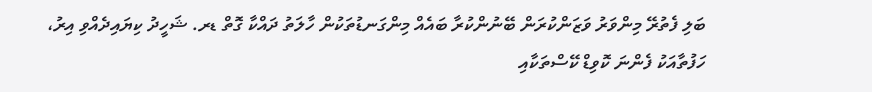ބަލި ފެތުރޭ މިންވަރު ވަޒަންކުރަން ބޭނުންކުރާ ބައެއް މިންގަނޑުތަކުން ހާލަތު ދައްކާ ގޮތް ޑރ. ޝަހީދު ކިޔައިދެއްވި އިރު، ހަފުތާއަކު ފެންނަ ކޮވިޑް ކޭސްތަކާއި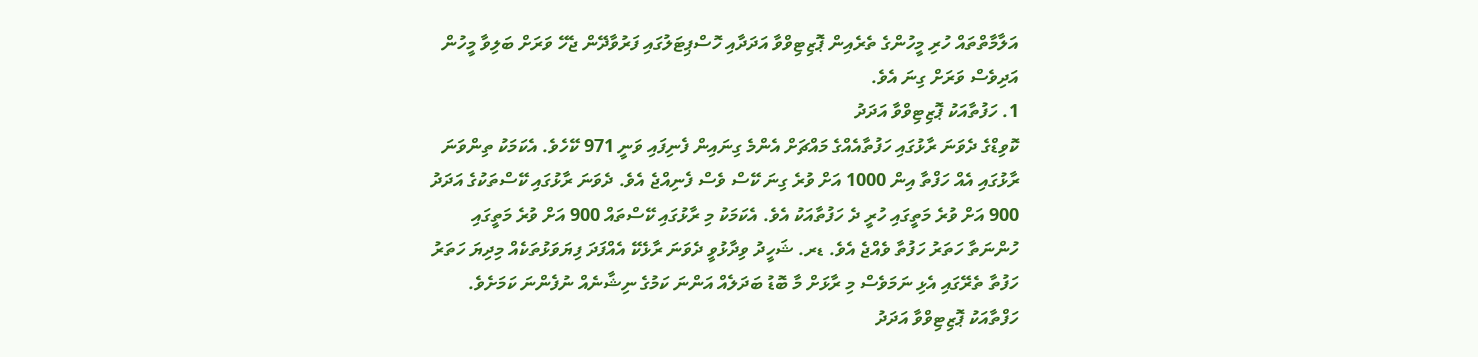އަލާމާތްތައް ހުރި މީހުންގެ ތެރެއިން ޕޮޒިޓިވްވާ އަދަދާއި ހޮސްޕިޓަލުގައި ފަރުވާދޭން ޖެހޭ ވަރަށް ބަލިވާ މީހުން އަދިވެސް ވަރަށް ގިނަ އެވެ.
1. ހަފުތާއަކު ޕޮޒިޓިވްވާ އަދަދު
ކޮވިޑްގެ ދެވަނަ ރާޅުގައި ހަފުތާއެއްގެ މައްޗަށް އެންމެ ގިނައިން ފެނިފައި ވަނީ 971 ކޭހެވެ. އެކަމަކު ތިންވަނަ ރާޅުގައި އެއް ހަފްތާ އިން 1000 އަށް ވުރެ ގިނަ ކޭސް ވެސް ފެނިއްޖެ އެވެ. ދެވަނަ ރާޅުގައި ކޭސްތަކުގެ އަދަދު 900 އަށް ވުރެ މަތީގައި ހުރީ ދެ ހަފުތާއަކު އެވެ. އެކަމަކު މި ރާޅުގައި ކޭސްތައް 900 އަށް ވުރެ މަތީގައި ހުންނަތާ ހަތަރު ހަފުތާ ވެއްޖެ އެވެ. ޑރ. ޝަހީދު ވިދާޅުވީ ދެވަނަ ރާޅެކޭ އެއްފަދަ ފިޔަވަޅުތަކެއް މިދިޔަ ހަތަރު ހަފުތާ ތެރޭގައި އެޅި ނަމަވެސް މި ރާޅަށް މާ ބޮޑު ބަދަލެއް އަންނަ ކަމުގެ ނިޝާނެއް ނުފެންނަ ކަމަށެވެ.
ހަފްތާއަކު ޕޮޒިޓިވްވާ އަދަދު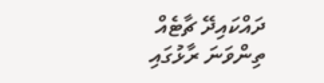ދައްކައިދޭ ޗާޓެއް
ތިންވަނަ ރާޅުގައި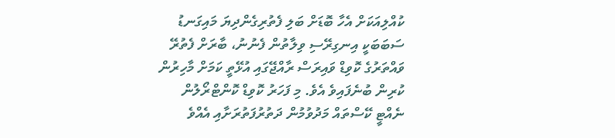ކުއްލިއަކަށް އެހާ ބޮޑަށް ބަލި ފެތުރިގެންދިޔަ މައިގަނޑު ސަބަބަކީ އިނގިރޭސި ވިލާތުން ފެނުނު، ބާރަށް ފެތުރޭ ވައްތަރުގެ ކޮވިޑް ވައިރަސް ރާއްޖޭގައި އުޅޭތީ ކަމަށް މާހިރުން ކުރިން ބުނެފައިވެ އެވެ. މި ފަހަރު ކޮވިޑް ކޮންޓްރޯލުން ނެއްޓީ ކޭސްތައް މަދުވުމުން ދަތުރުފަތުރަށާއި އެއްވެ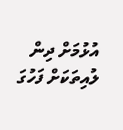އުޅުމަށް ދިން ލުއިތަކަށް ފަހުގަ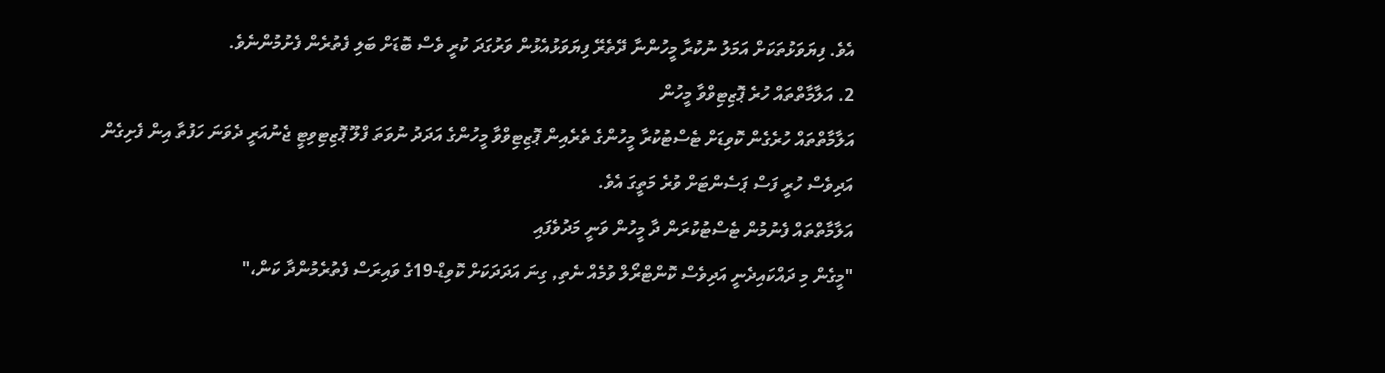އެވެ. ފިޔަވަޅުތަކަށް އަމަލު ނުކުރާ މީހުންނާ ދޭތެރޭ ފިޔަވަޅުއެޅުން ވަރުގަދަ ކުރީ ވެސް ބޮޑަށް ބަލި ފެތުރެން ފެށުމުންނެވެ.
2. އަލާމާތްތައް ހުރެ ޕޮޒިޓިވްވާ މީހުން
އަލާމާތްތައް ހުރެގެން ކޮވިޑަށް ޓެސްޓުކުރާ މީހުންގެ ތެރެއިން ޕޮޒިޓިވްވާ މީހުންގެ އަދަދު ނުވަތަ ފްލޫ ޕޮޒިޓިވިޓީ ޖެނުއަރީ ދެވަނަ ހަފުތާ އިން ފެށިގެން އަދިވެސް ހުރީ ފަސް ޕަސެންޓަށް ވުރެ މަތީގަ އެވެ.
އަލާމާތްތައް ފެނުމުން ޓެސްޓުކުރަން ދާ މީހުން ވަނީ މަދުވެފައި
"މީގެން މި ދައްކައިދެނީ އަދިވެސް ކޮންޓްރޯލް ވުމެއް ނެތި, ގިނަ އަދަދަކަށް ކޮވިޑް-19ގެ ވައިރަސް ފެތުރެމުންދާ ކަން،"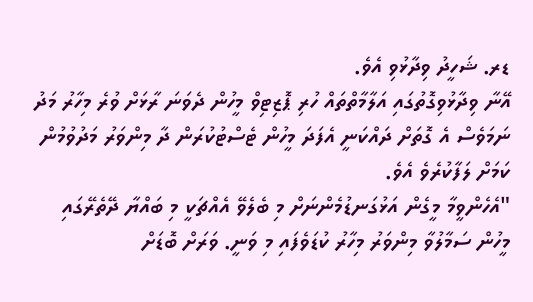ޑރ. ޝަހީދު ވިދާޅުވި އެވެ.
އޭނާ ވިދާޅުވިގޮތުގައި އަލާމާތްތައް ހުރި ޕޮޒިޓިވް މީހުން ދެވަނަ ރާޅަށް ވުރެ މިހާރު މަދު ނަމަވެސް އެ ގޮތަށް ދައްކަނީ އެފަދަ މީހުން ޓެސްޓުކުރަން ދާ މިންވަރު މަދުވުމުން ކަމަށް ލަފާކުރެވެ އެވެ.
"އެހެންވީމާ މީގެން އަޅުގަނޑުމެންނަށް މި ބެލެވޭ އެއްޗަކީ މި ބައްޔާ ދޭތެރޭގައި މީހުން ސަމާލުވާ މިންވަރު މިހާރު ކުޑަވެފައި މި ވަނީ. ވަރަށް ބޮޑަށް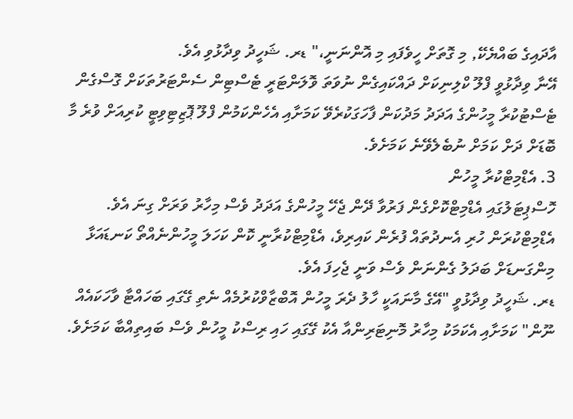އާދައިގެ ބައްޔެކޭ, މި ގޮތަށް ހީވެފައި މި އޮންނަނީ،" ޑރ. ޝަހީދު ވިދާޅުވި އެވެ.
އޭނާ ވިދާޅުވީ ފްލޫ ކްލިނިކަށް ދައްކައިގެން ނުވަތަ ވޮލަންޓަރީ ޓެސްޓިން ސެންޓަރުތަކަށް ގޮސްގެން ޓެސްޓުކުރާ މީހުންގެ އަދަދު މަދުކަން ފާހަގަކުރެވޭ ކަމަށާއި އެހެންކަމުން ފްލޫ ޕޮޒިޓިވިޓީ ކުރިއަށް ވުރެ މާ ބޮޑަށް ދަށް ކަމަށް ނުބެލެވޭނެ ކަމަށެވެ.
3. އެޑްމިޓްކުރާ މީހުން
ހޮސްޕިޓަލުގައި އެޑްމިޓްކޮށްގެން ފަރުވާ ދޭން ޖެހޭ މީހުންގެ އަދަދު ވެސް މިހާރު ވަރަށް ގިނަ އެވެ. އެޑްމިޓްކުރަން ހުރި އެނދުތައް ފުރެން ކައިރިވެ، އެޑްމިޓްކުރާނީ ކޮން ކަހަލަ މީހުންނެއްތޯ ކަނޑައަޅާ މިންގަނޑަށް ބަދަލު ގެންނަން ވެސް ވަނީ ޖެހިފަ އެވެ.
ޑރ. ޝަހީދު ވިދާޅުވީ "އޭގެ މާނައަކީ ހާލު ދެރަ މީހުން އޮބްޒާވްކުރުމެއް ނެތި ގޭގައި ބަހައްޓާ ވާހަކައެއް ނޫން" ކަމަށާއި އެކަމަކު މިހާރު މޮނިޓަރިންއާ އެކު ގޭގައި ހައި ރިސްކު މީހުން ވެސް ބައިތިއްބާ ކަމަށެވެ.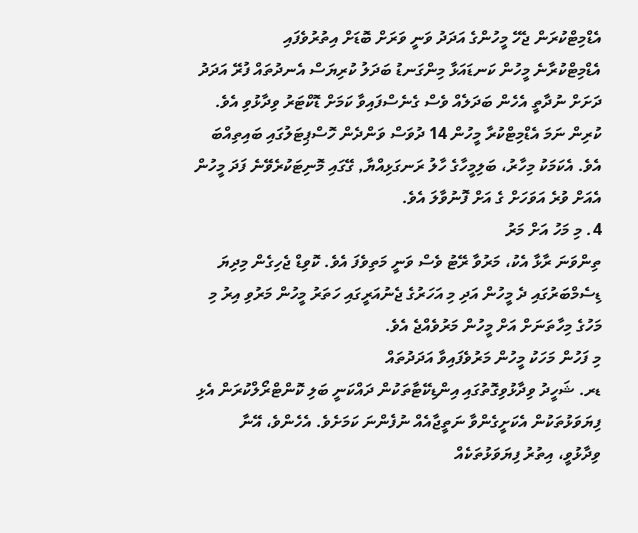އެޑްމިޓްކުރަން ޖެހޭ މީހުންގެ އަދަދު ވަނީ ވަރަށް ބޮޑަށް އިތުރުވެފައި
އެޑްމިޓްކުރާނެ މީހުން ކަނޑައަޅާ މިންގަނޑު ބަދަލު ކުރިޔަސް އެނދުތައް ފުރޭ އަދަދު ދަށަށް ނުދާތީ އެހެން ބަދަލެއް ވެސް ގެނެސްފައިވާ ކަމަށް ޑޮކްޓަރު ވިދާޅުވި އެވެ. ކުރިން ނަމަ އެޑްމިޓްކުރާ މީހުން 14 ދުވަސް ވަންދެން ހޮސްޕިޓަލުގައި ބައިތިއްބަ އެވެ. އެކަމަކު މިހާރު، ބަލިމީހާގެ ހާލު ރަނގަޅިއްޔާ, ގޭގައި މޮނިޓަކުރެވޭނެ ފަދަ މީހުން އެއަށް ވުރެ އަވަހަށް ގެ އަށް ފޮނުވާލަ އެވެ.
4. މި މަހު އަށް މަރު
ތިންވަނަ ރާޅާ އެކު، މަރުވާ ރޭޓު ވެސް ވަނީ މަތިވެފަ އެވެ. ކޮވިޑް ޖެހިގެން މިދިޔަ ޑިސެމްބަރުގައި ދެ މީހުން އަދި މި އަހަރުގެ ޖެނުއަރީގައި ހަތަރު މީހުން މަރުވި އިރު މި މަހުގެ މިހާތަނަށް އަށް މީހުން މަރުވެއްޖެ އެވެ.
މި ފަހުން މަހަކު މީހުން މަރުވެފައިވާ އަދަދުތައް
ޑރ. ޝަހީދު ވިދާޅުވިގޮތުގައި އިންޑިކޭޓާތަކުން ދައްކަނީ ބަލި ކޮންޓްރޯލްކުރަން އެޅި ފިޔަވަޅުތަކުން އެކަށީގެންވާ ނަތީޖާއެއް ނުފެންނަ ކަމަށެވެ. އެހެންވެ، އޭނާ ވިދާޅުވީ، އިތުރު ފިޔަވަޅުތަކެއް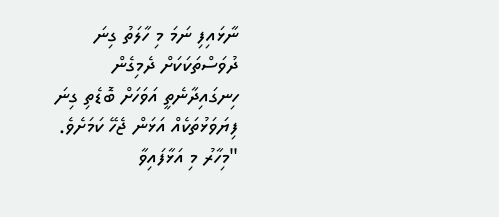ނާޅައިފި ނަމަ މި ހާލަތު ގިނަ ދުވަސްތަކަކަށް ދެމިގެން ހިނގައިދާނެތީ އަވަހަށް ބޮޑެތި ގިނަ ފިޔަވަޅުތަކެއް އަޅަން ޖެހޭ ކަމަށެވެ.
"މިހާރު މި އަޅާފައިވާ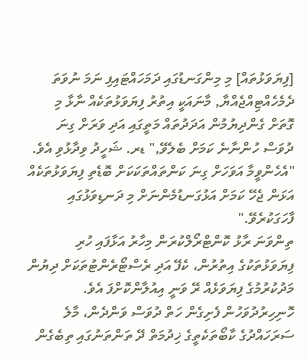[ފިޔަވަޅުތައް] މި މިންގަނޑުގައި ދަމަހައްޓައިފި ނަމަ ނުވަތަ ދެމެހެއްޓިއްޖެއްޔާ, މާނައަކީ އިތުރު ފިޔަވަޅުތަކެއް ނާޅާ މި ގޮތަށް ގެންދިޔުމުން އަދަދުތައް މަތީގައި އަދި ވަރަށް ގިނަ ދުވަސް ހުންނާނެ ކަމަށް ބެލެވޭ," ޑރ. ޝަހީދު ވިދާޅުވި އެވެ.
"އެހެންވީމާ އަވަހަށް ގިނަ ކަންތައްތަކަކަށް ބޮޑެތި ފިޔަވަޅުތަކެއް އަޅަން ޖެހޭ ކަމަށް އަޅުގަނޑުމެންނަށް މި ދަނޑިވަޅުގައި ފާހަގަކުރެވޭ."
ތިންވަނަ ރާޅު ކޮންޓްރޯލްކުރަން މިހާރު އަޅާފައި ހުރި ފިޔަވަޅުތަކުގެ އިތުރުން، ކެފޭ އަދި ރެސްޓޯރެންޓުތަކަށް ދިޔުން މަދުކުރުމުގެ ފިޔަވަޅެއް ރޭ ވަނީ އިއުލާންކޮށްފަ އެވެ. ހޮނިހިރުދުވަހުން ފެށިގެން ހަތް ދުވަސް ވަންދެން، މާލެ ސަރަހައްދުގެ ކާބޯތަކެތީގެ ޚިދުމަތް ދޭ ތަންތަނުގައި ތިބެގެން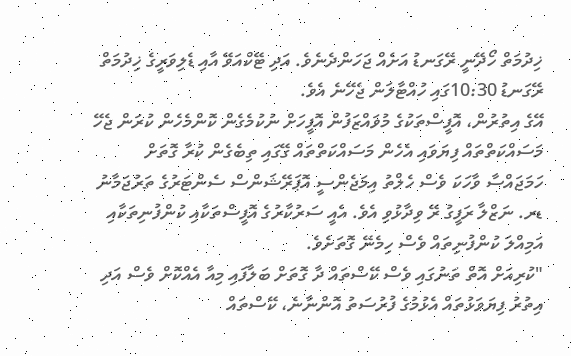ޚިދުމަތް ހޯދޭނީ ރޭގަނޑު އަށެއް ޖަހަންދެނެވެ. އަދި ޓޭކްއަވޭ އާއި ޑެލިވަރީގެ ޚިދުމަތް ރޭގަނޑު 10:30ގައި ހުއްޓާލަން ޖެހޭނެ އެވެ.
އޭގެ އިތުރުން، އޮފީސްތަކުގެ މުވައްޒަފުން އޮފީހަށް ނުކުމެގެން ކޮންމެހެން ކުރަން ޖެހޭ މަސައްކަތްތައް ފިޔަވައި އެހެން މަސައްކަތްތައް ގޭގައި ތިބެގެން ކުރާ ގޮތަށް ހަމަޖައްސާ ވާހަކަ ވެސް ހެލްތު އިމަޖެންސީ އޮޕަރޭޝަންސް ސެންޓަރުގެ ތަރުޖަމާނު ޑރ. ނަޒްލާ ރަފީގު ރޭ ވިދާޅުވި އެވެ. އެއީ ސަރުކާރުގެ އޮފީސްތަކާއި ކުންފުނިތަކާއި އަމިއްލަ ކުންފުނިތައް ވެސް ހިމެނޭ ގޮތަށެވެ.
"ކުރިއަށް އޮތް ތަނުގައި ވެސް ކޭސްތައް ދާ ގޮތަށް ބަލާފައި މިއާ އެއްކޮށް ވެސް އަދި އިތުރު ފިޔަވަޅުތައް އެޅުމުގެ ފުރުސަތު އޮންނާނެ، ކޭސްތައް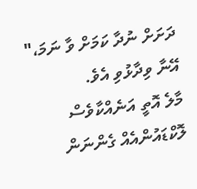ދަށަށް ނުދާ ކަމަށް ވާ ނަމަ،" އޭނާ ވިދާޅުވި އެވެ.
މާލެ އޮތީ އަނެއްކާވެސް ލޮކްޑައުންއެއް ގެންނަން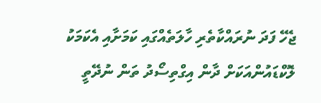ޖެހޭ ފަދަ ނުރައްކާތެރި ހާލަތެއްގައި ކަމަށާއި އެކަމަކު ލޮކްޑައުންއަކަށް ދާން އިގްތިސޯދު ތަން ނުދޭތީ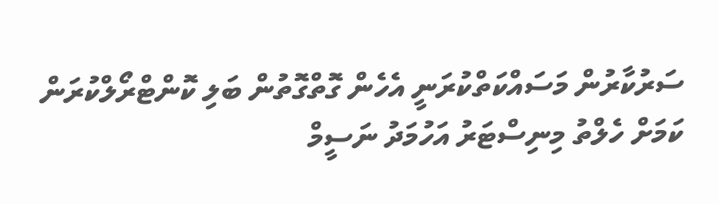ސަރުކާރުން މަސައްކަތްކުރަނީ އެހެން ގޮތްގޮތުން ބަލި ކޮންޓްރޯލްކުރަން ކަމަށް ހެލްތު މިނިސްޓަރު އަހުމަދު ނަސީމް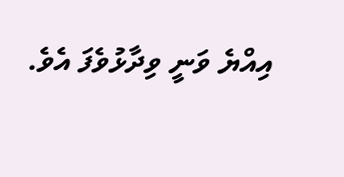އިއްޔެ ވަނީ ވިދާޅުވެފަ އެވެ.